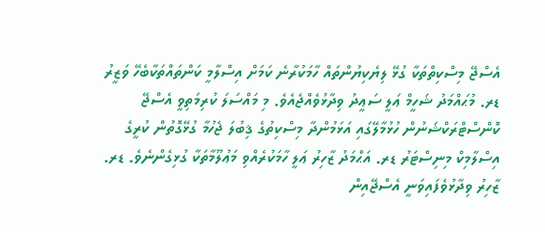އެސްޖޭ މިސްކިތްތަކާ ގުޅޭ ލިޔެކިޔުންތައް ހާމަކުރާނެ ކަމަށް އިސްލާމީ ކަންތައްތަކާބެހޭ ވަޒީރު ޑރ. މުޙައްމަދު ޝަހީމް ޢަލީ ސަޢީދު ވިދާޅުވެއްޖެއެވެ. މި މައްސަލަ ކުރިމަތިވީ އެސްޖޭ ކޮންސްޓްރަކްޝަނުން ހުޅުމާލޭގައި އަޅަމުންދާ މިސްކިތުގެ ޤިބުލަ ޖެހުމާ ގުޅޭގޮތުން ކުރީގެ އިސްލާމިކް މިނިސްޓަރު ޑރ. އަޙްމަދު ޒާހިރު ޢަލީ ހާމަކުރެއްވި މަޢުލޫމާތަކާ ގުޅިގެންނެވެ. ޑރ. ޒާހިރު ވިދާޅުވެފައިވަނީ އެސްޖޭއިން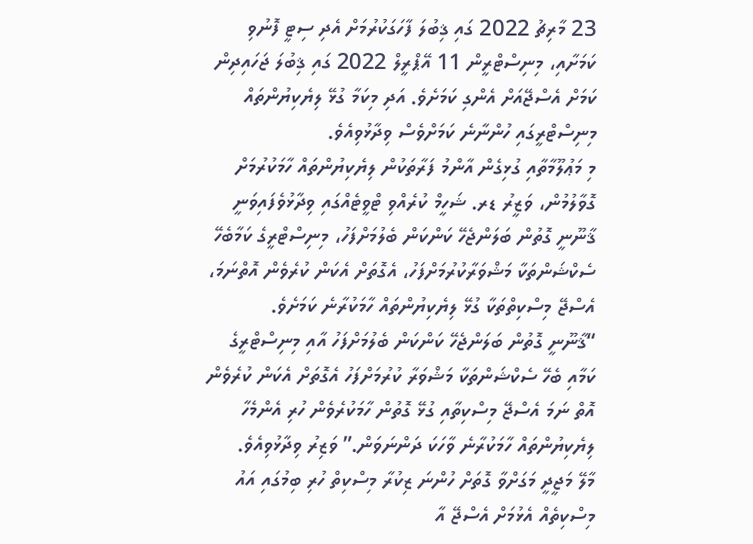23 މާރިޗު 2022 ގައި ޤިބުލަ ފާހަގަކުރުމަށް އެދި ސިޓީ ފޮނުވި ކަމަށާއި، މިނިސްޓްރީން 11 އޭޕްރީލް 2022 ގައި ޤިބުލަ ޖަހައިދިން ކަމަށް އެސްޖޭއަށް އެންގި ކަމަށެވެ. އަދި މިކަމާ ގުޅޭ ލިޔެކިޔުންތައް މިނިސްޓްރީގައި ހުންނާނެ ކަމަށްވެސް ވިދާޅުވިއެވެ.
މި މަޢުލޫމާތާއި ގުޅިގެން އާންމު ފަރާތަކުން ލިޔެކިޔުންތައް ހާމަކުރުމަށް ގޮވާލުމުން، ވަޒީރު ޑރ. ޝަހީމް ކުރެއްވި ޓްވީޓެއްގައި ވިދާޅުވެފައިވަނީ ޤާނޫނީ ގޮތުން ބަލަންޖެހޭ ކަންކަން ބެލުމަށްފަހު، މިނިސްޓްރީގެ ކަމާބެހޭ ސެކްޝަންތަކާ މަޝްވަރާކުރުމަށްފަހު، އެގޮތަށް އެކަން ކުރެވެން އޮތްނަމަ، އެސްޖޭ މިސްކިތްތަކާ ގުޅޭ ލިޔެކިޔުންތައް ހާމަކުރާނެ ކަމަށެވެ.
“ޤާނޫނީ ގޮތުން ބަލަންޖެހޭ ކަންކަން ބެލުމަށްފަހު އާއި މިނިސްޓްރީގެ ކަމާއި ބެހޭ ސެކްޝަންތަކާ މަޝްވަރާ ކުރުމަށްފަހު އެގޮތަށް އެކަން ކުރެވެން އޮތް ނަމަ އެސްޖޭ މިސްކިތާއި ގުޅޭ ގޮތުން ހާމަކުރެވެން ހުރި އެންމެހާ ލިޔެކިޔުންތައް ހާމަކުރާނެ ވާހަކަ ދަންނަވަން.” ވަޒިރު ވިދާޅުވިއެވެ.
މާލޭ މަޖީދީ މަގަށްވާ ގޮތަށް ހުންނަ ޒިކުރާ މިސްކިތް ހުރި ބިމުގައި އައު މިސްކިތެއް އެޅުމަށް އެސްޖޭ އާ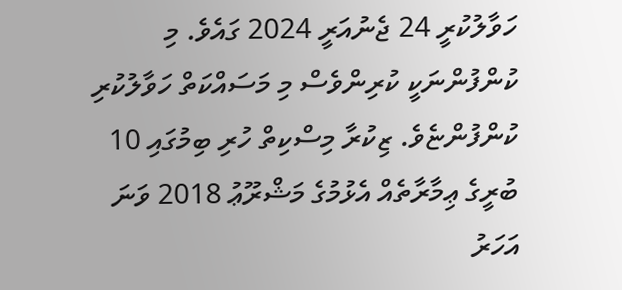ހަވާލުކުރީ 24 ޖެނުއަރީ 2024 ގައެވެ. މި ކުންފުންނަކީ ކުރިންވެސް މި މަސައްކަތް ހަވާލުކުރި ކުންފުންޏެވެ. ޒިކުރާ މިސްކިތް ހުރި ބިމުގައި 10 ބުރީގެ ޢިމާރާތެއް އެޅުމުގެ މަޝްރޫޢު 2018 ވަނަ އަހަރު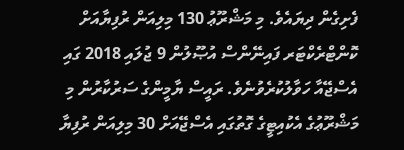ފެށިގެން ދިޔައެވެ. މި މަޝްރޫޢު 130 މިލިއަން ރުފިޔާއަށް ކޮންޓްރެކްޓަރ ފައިނޭންސް އުޞޫލުން 9 ޖުލައި 2018 ގައި އެސްޖޭއާ ހަވާލުކުރެވުނެވެ. ރައީސް ޔާމީންގެ ސަރުކާރުން މި މަޝްރޫޢުގެ އެކުއިޓީގެ ގޮތުގައި އެސްޖޭއަށް 30 މިލިއަން ރުފިޔާ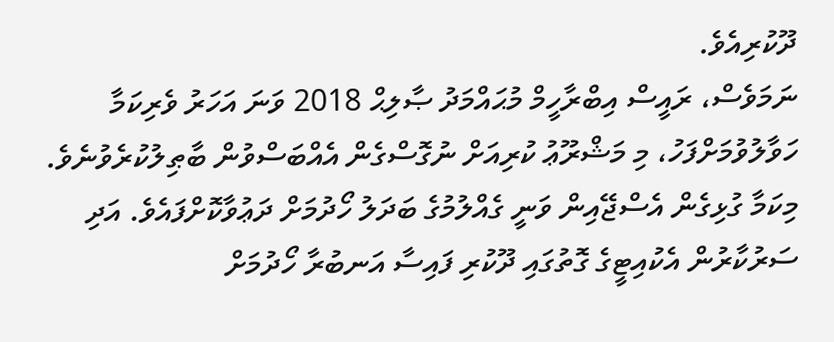ދޫކުރިއެވެ.
ނަމަވެސް، ރައީސް އިބްރާހީމް މުޙައްމަދު ޞާލިޙް 2018 ވަނަ އަހަރު ވެރިކަމާ ހަވާލުވުމަށްފަހު، މި މަޝްރޫޢު ކުރިއަށް ނުގޮސްގެން އެއްބަސްވުން ބާޠިލުކުރެވުނެވެ. މިކަމާ ގުޅިގެން އެސްޖޭއިން ވަނީ ގެއްލުމުގެ ބަދަލު ހޯދުމަށް ދަޢުވާކޮށްފައެވެ. އަދި ސަރުކާރުން އެކުއިޓީގެ ގޮތުގައި ދޫކުރި ފައިސާ އަނބުރާ ހޯދުމަށް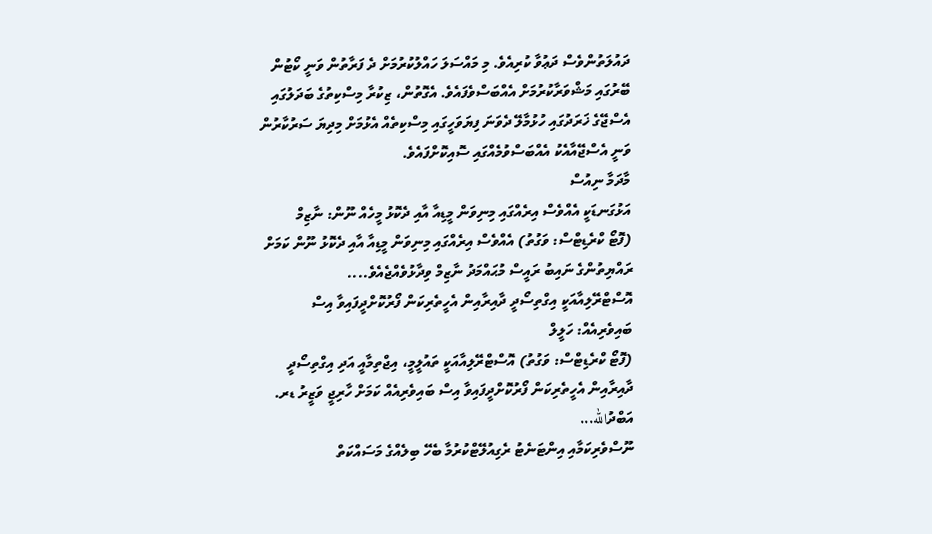ދައުލަތުންވެސް ދަޢުވާ ކުރިއެވެ. މި މައްސަލަ ހައްލުކުރުމަށް ދެ ފަރާތުން ވަނީ ކޯޓުން ބޭރުގައި މަޝްވަރާކުރުމަށް އެއްބަސްވެފައެވެ. އެގޮތުން، ޒިކުރާ މިސްކިތުގެ ބަދަލުގައި އެސްޖޭގެ ޚަރަދުގައި ހުޅުމާލޭ ދެވަނަ ފިޔަވަހީގައި މިސްކިތެއް އެޅުމަށް މިދިޔަ ސަރުކާރުން ވަނީ އެސްޖޭއާއެކު އެއްބަސްވުމެއްގައި ސޮއިކޮށްފައެވެ.
މާދަމާ ނިއުސް
އަޅުގަނޑަކީ އެއްވެސް އިރެއްގައި މިނިވަން މީޑިއާ އާއި ދެކޮޅު މީހެއް ނޫން: ނާޒިމް
(ފޮޓޯ ކްރެޑިޓްސް: ވަގުތު) އެއްވެސް އިރެއްގައި މިނިވަން މީޑިއާ އާއި ދެކޮޅު ނޫން ކަމަށް ރައްޔިތުންގެ ނައިބު ރައީސް މުޙައްމަދު ނާޒިމް ވިދާޅުވެއްޖެއެވެ....
އޮސްޓްރޭލިއާއަކީ އިގްތިސޯދީ ދާއިރާއިން އެހީތެރިކަން ފޯރުކޮށްދީފައިވާ އިސް ބައިވެރިއެއް: ހަލީލް
(ފޮޓޯ ކްރެޑިޓްސް: ވަގުތު) އޮސްޓްރޭލިއާއަކީ ތައުލީމީ، އިޖްތިމާއީ އަދި އިގްތިސޯދީ ދާއިރާއިން އެހީތެރިކަން ފޯރުކޮށްދީފައިވާ އިސް ބައިވެރިއެއް ކަމަށް ހާރިޖީ ވަޒީރު ޑރ. އަބްދުالله...
ނޫސްވެރިކަމާއި އިންޓަނެޓު ރެގިއުލޭޓްކުރުމާ ބެހޭ ބިލެއްގެ މަސައްކަތް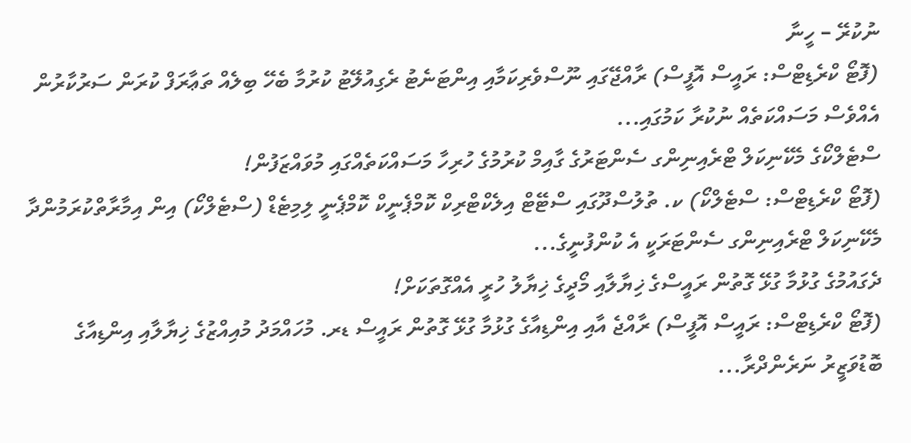ނުކުރޭ – ހީނާ
(ފޮޓޯ ކްރެޑިޓްސް: ރައީސް އޮފީސް) ރާއްޖޭގައި ނޫސްވެރިކަމާއި އިންޓަނެޓު ރެގިއުލޭޓު ކުރުމާ ބެހޭ ބިލެއް ތަޢާރަފް ކުރަން ސަރުކާރުން އެއްވެސް މަސައްކަތެއް ނުކުރާ ކަމުގައި...
ސްޓެލްކޯގެ މެކޭނިކަލް ޓްރެއިނިންގ ސެންޓަރުގެ ގާއިމް ކުރުމުގެ ހުރިހާ މަސައްކަތެއްގައި މުވައްޒަފުން!
(ފޮޓޯ ކްރެޑިޓްސް: ސްޓެލްކޯ) ކ. ތުލުސްދޫގައި ސްޓޭޓް އިލެކްޓްރިކް ކޮމްޕެނީކް ކޮމްޕެނީ ލިމިޓެޑް (ސްޓެލްކޯ) އިން އިމާރާތްކުރަމުންދާ މެކޭނިކަލް ޓްރެއިނިންގ ސެންޓަރަކީ އެ ކުންފުނީގެ...
ދެގައުމުގެ ގުޅުމާ ގުޅޭ ގޮތުން ރައީސްގެ ޚިޔާލާއި މޯދީގެ ޚިޔާލު ހުރީ އެއްގޮތަކަށް!
(ފޮޓޯ ކްރެޑިޓްސް: ރައީސް އޮފީސް) ރާއްޖެ އާއި އިންޑިއާގެ ގުޅުމާ ގުޅޭ ގޮތުން ރައީސް ޑރ. މުހައްމަދު މުއިއްޒުގެ ޚިޔާލާއި އިންޑިއާގެ ބޮޑުވަޒީރު ނަރެންދްރާ...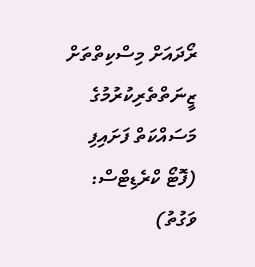ރޯދައަށް މިސްކިތްތަށް ޒީނަތްތެރިކުރުމުގެ މަސައްކަތް ފަށައިފި
(ފޮޓޯ ކްރެޑިޓްސް: ވަގުތު)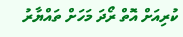ކުރިއަށް އޮތް ރޯދަ މަހަށް ތައްޔާރު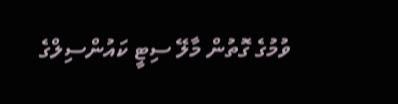ވުމުގެ ގޮތުން މާލޭ ސިޓީ ކައުންސިލްގެ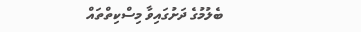ބެލުމުގެ ދަށުގައިވާ މިސްކިތްތައް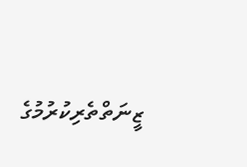ޒީނަތްތެރިކުރުމުގެ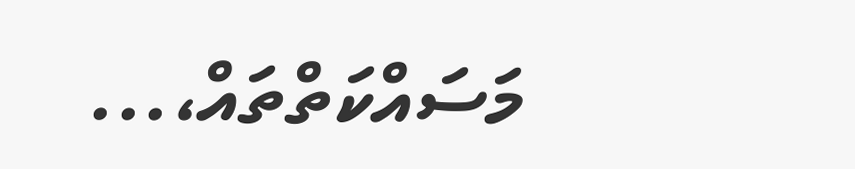މަސައްކަތްތައް،...